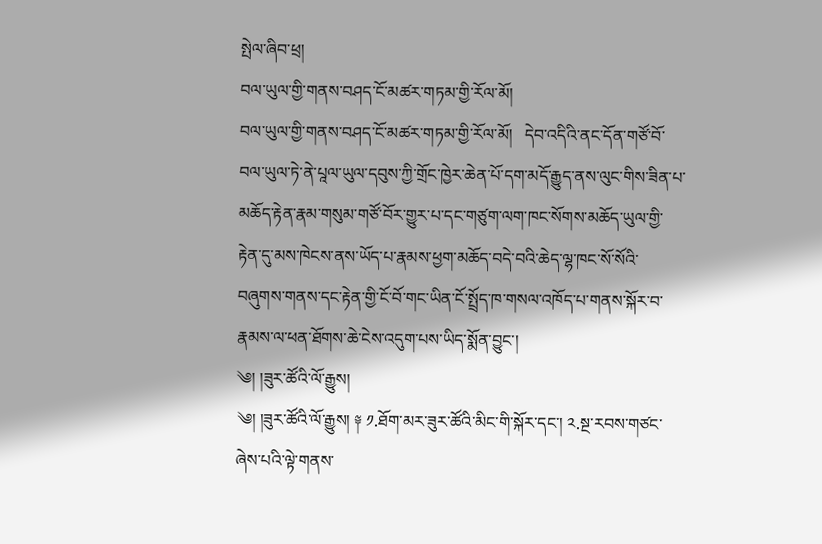སྤེལ་ཞིབ་ཕྲ།
བལ་ཡུལ་གྱི་གནས་བཤད་ངོ་མཚར་གཏམ་གྱི་རོལ་མོ།
བལ་ཡུལ་གྱི་གནས་བཤད་ངོ་མཚར་གཏམ་གྱི་རོལ་མོ།   དེབ་འདིའི་ནང་དོན་གཙོ་བོ་བལ་ཡུལ་ཏེ་ནེ་པཱལ་ཡུལ་དབུས་ཀྱི་གྲོང་ཁྱེར་ཆེན་པོ་དག་མདོ་རྒྱུད་ནས་ལུང་གིས་ཟིན་པ་མཆོད་རྟེན་རྣམ་གསུམ་གཙོ་བོར་གྱུར་པ་དང་གཙུག་ལག་ཁང་སོགས་མཆོད་ཡུལ་གྱི་རྟེན་དུ་མས་ཁེངས་ནས་ཡོད་པ་རྣམས་ཕྱག་མཆོད་བདེ་བའི་ཆེད་ལྷ་ཁང་སོ་སོའི་བཞུགས་གནས་དང་རྟེན་གྱི་ངོ་བོ་གང་ཡིན་ངོ་སྤྲོད་ཁ་གསལ་འཁོད་པ་གནས་སྐོར་བ་རྣམས་ལ་ཕན་ཐོགས་ཆེ་ངེས་འདུག་པས་ཡིད་སྨོན་བྱུང་།
༄། །ཟུར་ཚོའི་ལོ་རྒྱུས།
༄། །ཟུར་ཚོའི་ལོ་རྒྱུས། ༈ ༡.ཐོག་མར་ཟུར་ཚོའི་མིང་གི་སྐོར་དང་། ༢.སྔ་རབས་གཙང་ཞེས་པའི་ལྟེ་གནས་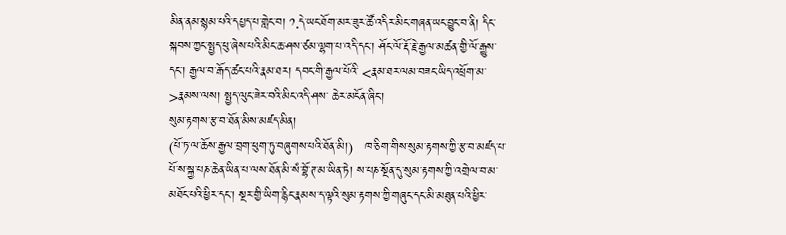མིན་ནམ་སྙམ་པའི་དཔྱད་པ་གླེང་བ། ༡.དེ་ཡང་ཐོག་མར་ཟུར་ཚོ་འདིར་མིང་གཞན་ཡང་བྱུང་བ་ནི། དིང་སྐབས་ཀྱང་སྤྱད་ཕུ་ཞེས་པའི་མིང་ཆ་ཤས་ཙམ་ལྷག་པ་འདི་དང་། ཤོང་ལོ་རྡོ་རྗེ་རྒྱལ་མཚན་གྱི་ལོ་རྒྱུས་དང་། རྒྱལ་བ་རྒོད་ཚང་པའི་རྣམ་ཐར། དབང་གི་རྒྱལ་པོའི་ <རྣམ་ཐར་ལམ་བཟང་ཡིད་འཕྲོག་མ་>རྣམས་ལས། སྤྱད་ལུང་ཟེར་བའི་མིང་འདི་ཤས་ ཆེར་མངོན་ཞིང་།
སུམ་རྟགས་རྩ་བ་ཐོན་མིས་མཛད་མིན།
(པོ་ཏ་ལ་ཆོས་རྒྱལ་བྲག་ཕུག་ཏུ་བཞུགས་པའི་ཐོན་མི།)   ཁ་ཅིག་གིས་སུམ་རྟགས་ཀྱི་རྩ་བ་མཛད་པ་པོ་ས་སྐྱ་པཎ་ཆེན་ཡིན་པ་ལས་ཐོན་མི་སཾ་བྷོ་ཊ་མ་ཡིན་ཏེ། ས་པཎ་སྔོན་དུ་སུམ་རྟགས་ཀྱི་འགྲེལ་བ་མ་མཐོང་པའི་ཕྱིར་དང་། སྔར་གྱི་ཡིག་རྙིང་རྣམས་ད་ལྟའི་སུམ་རྟགས་ཀྱི་གཞུང་དང་མི་མཐུན་པའི་ཕྱིར་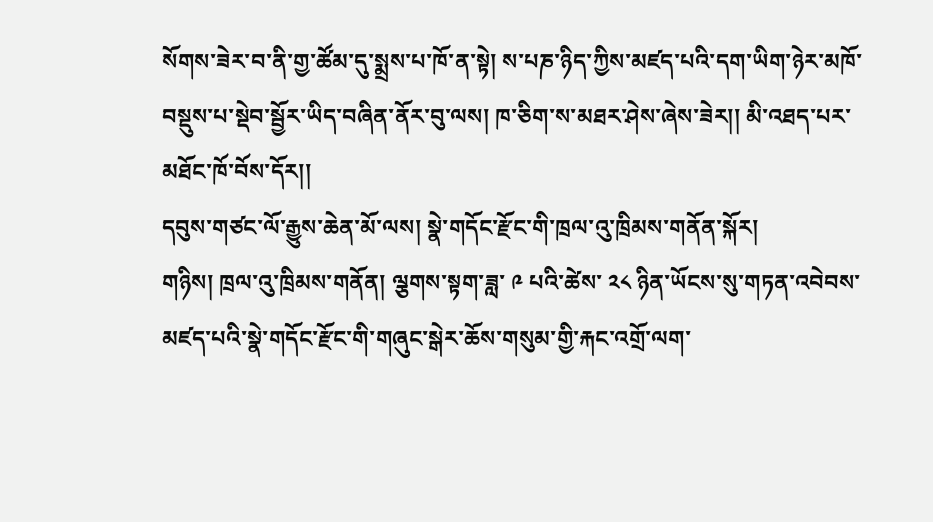སོགས་ཟེར་བ་ནི་གྱ་ཚོམ་དུ་སྨྲས་པ་ཁོ་ན་སྟེ། ས་པཎ་ཉིད་ཀྱིས་མཛད་པའི་དག་ཡིག་ཉེར་མཁོ་བསྡུས་པ་སྡེབ་སྦྱོར་ཡིད་བཞིན་ནོར་བུ་ལས། ཁ་ཅིག་ས་མཐར་ཤེས་ཞེས་ཟེར།། མི་འཐད་པར་མཐོང་ཁོ་བོས་དོར།།
དབུས་གཙང་ལོ་རྒྱུས་ཆེན་མོ་ལས། སྣེ་གདོང་རྫོང་གི་ཁྲལ་འུ་ཁྲིམས་གནོན་སྐོར།
གཉིས། ཁྲལ་འུ་ཁྲིམས་གནོན། ལྕགས་སྟག་ཟླ་ ༩ པའི་ཚེས་ ༢༨ ཉིན་ཡོངས་སུ་གཏན་འབེབས་མཛད་པའི་སྣེ་གདོང་རྫོང་གི་གཞུང་སྒེར་ཆོས་གསུམ་གྱི་རྐང་འགྲོ་ལག་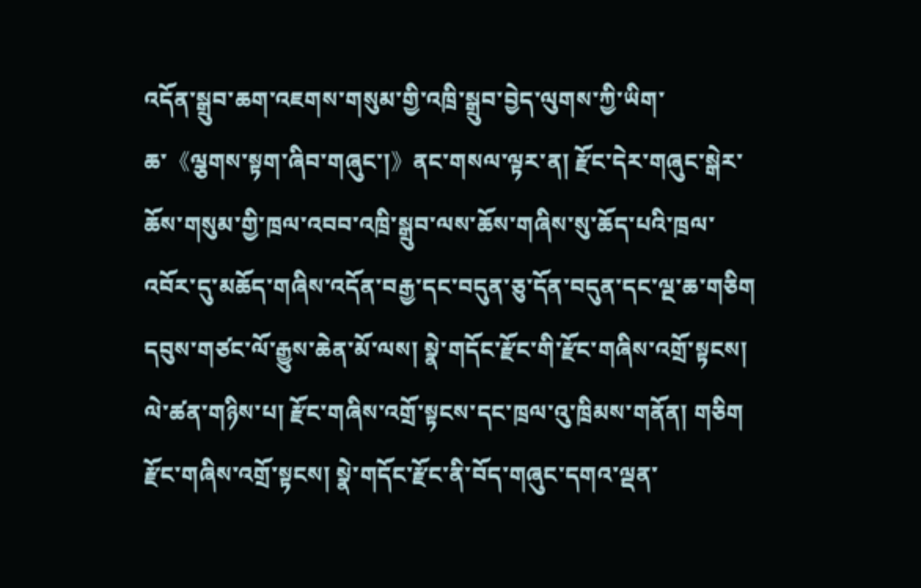འདོན་སྒྲུབ་ཆག་འཇགས་གསུམ་གྱི་འཁྲི་སྒྲུབ་བྱེད་ལུགས་ཀྱི་ཡིག་ཆ་《ལྕགས་སྟག་ཞིབ་གཞུང་།》ནང་གསལ་ལྟར་ན། རྫོང་དེར་གཞུང་སྒེར་ཆོས་གསུམ་གྱི་ཁྲལ་འབབ་འཁྲི་སྒྲུབ་ལས་ཆོས་གཞིས་སུ་ཆོད་པའི་ཁྲལ་འབོར་དུ་མཆོད་གཞིས་འདོན་བརྒྱ་དང་བདུན་ཅུ་དོན་བདུན་དང་ལྔ་ཆ་གཅིག
དབུས་གཙང་ལོ་རྒྱུས་ཆེན་མོ་ལས། སྣེ་གདོང་རྫོང་གི་རྫོང་གཞིས་འགྲོ་སྟངས།
ལེ་ཚན་གཉིས་པ། རྫོང་གཞིས་འགྲོ་སྟངས་དང་ཁྲལ་འུ་ཁྲིམས་གནོན། གཅིག རྫོང་གཞིས་འགྲོ་སྟངས། སྣེ་གདོང་རྫོང་ནི་བོད་གཞུང་དགའ་ལྡན་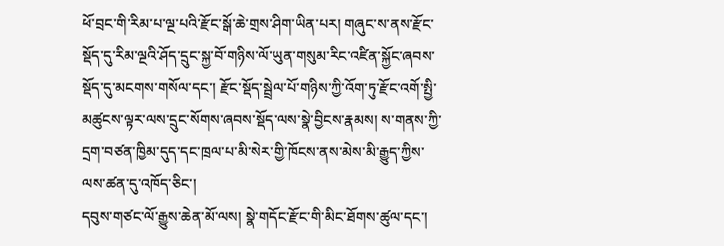ཕོ་བྲང་གི་རིམ་པ་ལྔ་པའི་རྫོང་སྒོ་ཆེ་གྲས་ཤིག་ཡིན་པར། གཞུང་ས་ནས་རྫོང་སྡོད་དུ་རིམ་ལྔའི་ཤོད་དྲུང་སྐྱ་བོ་གཉིས་ལོ་ཡུན་གསུམ་རིང་འཛིན་སྐྱོང་ཞབས་སྡོད་དུ་མངགས་གསོལ་དང་། རྫོང་སྡོད་སྦྲེལ་པོ་གཉིས་ཀྱི་འོག་ཏུ་རྫོང་འགོ་སྤྱི་མཚུངས་ལྟར་ལས་དྲུང་སོགས་ཞབས་སྡོད་ལས་སྣེ་བྱིངས་རྣམས། ས་གནས་ཀྱི་དྲག་བཙན་ཁྱིམ་དུད་དང་ཁྲལ་པ་མི་སེར་གྱི་ཁོངས་ནས་མེས་མི་རྒྱུད་ཀྱིས་ལས་ཚན་དུ་འཁོད་ཅིང་།
དབུས་གཙང་ལོ་རྒྱུས་ཆེན་མོ་ལས། སྣེ་གདོང་རྫོང་གི་མིང་ཐོགས་ཚུལ་དང་།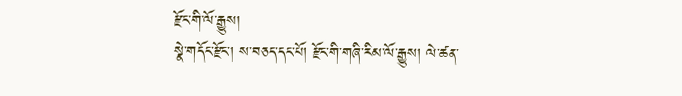རྫོང་གི་ལོ་རྒྱུས།
སྣེ་གདོང་རྫོང་། ས་བཅད་དང་པོ། རྫོང་གི་གཞི་རིམ་ལོ་རྒྱུས། ལེ་ཚན་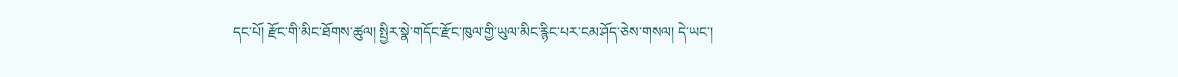དང་པོ། རྫོང་གི་མིང་ཐོགས་ཚུལ། སྤྱིར་སྣེ་གདོང་རྫོང་ཁུལ་གྱི་ཡུལ་མིང་རྙིང་པར་ངམ་ཤོད་ཅེས་གསལ། དེ་ཡང་།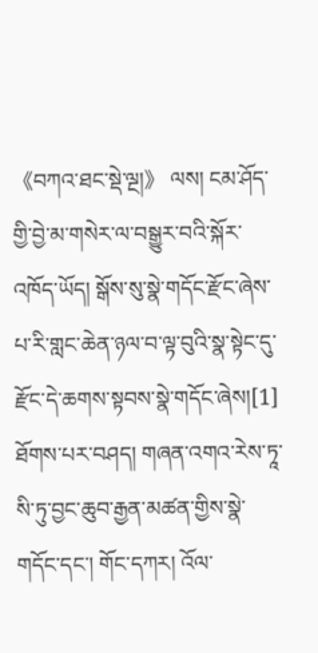《བཀའ་ཐང་སྡེ་ལྔ།》 ལས། ངམ་ཤོད་གྱི་བྱེ་མ་གསེར་ལ་བསྒྱུར་བའི་སྐོར་འཁོད་ཡོད། སྒོས་སུ་སྣེ་གདོང་རྫོང་ཞེས་པ་རི་གླང་ཆེན་ཉལ་བ་ལྟ་བུའི་སྣ་སྟེང་དུ་རྫོང་དེ་ཆགས་སྟབས་སྣེ་གདོང་ཞེས།[1] ཐོགས་པར་བཤད། གཞན་འགའ་རེས་ཏཱ་སི་ཏུ་བྱང་ཆུབ་རྒྱན་མཚན་གྱིས་སྣེ་གདོང་དང་། གོང་དཀར། འོལ་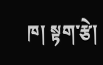ཁ། སྟག་རྩེ།